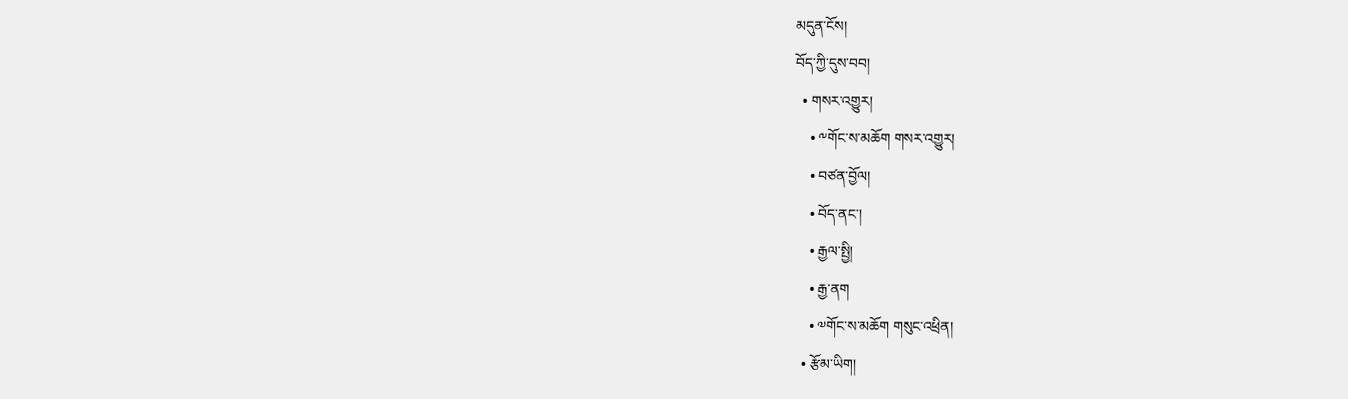མདུན་ངོས།
བོད་ཀྱི་དུས་བབ།
  • གསར་འགྱུར།
    • ༸གོང་ས་མཆོག གསར་འགྱུར།
    • བཙན་བྱོལ།
    • བོད་ནང་།
    • རྒྱལ་སྤྱི།
    • རྒྱ་ནག
    • ༧གོང་ས་མཆོག གསུང་འཕྲིན།
  • རྩོམ་ཡིག།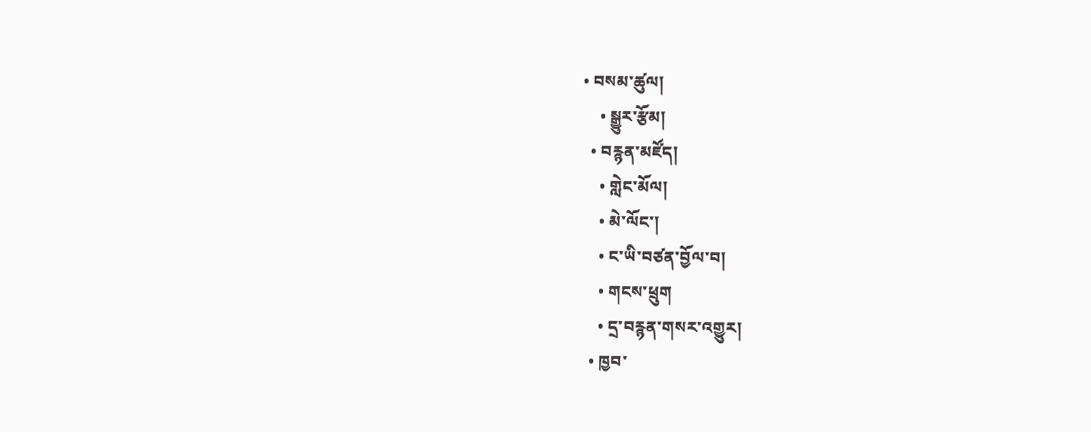• བསམ་ཚུལ།
    • སྒྱུར་རྩོམ།
  • བརྙན་མཛོད།
    • གླེང་མོལ།
    • མེ་ལོང་།
    • ང་ཡི་བཙན་བྱོལ་བ།
    • གངས་ཕྲུག
    • དྲ་བརྙན་གསར་འགྱུར།
  • ཁྱབ་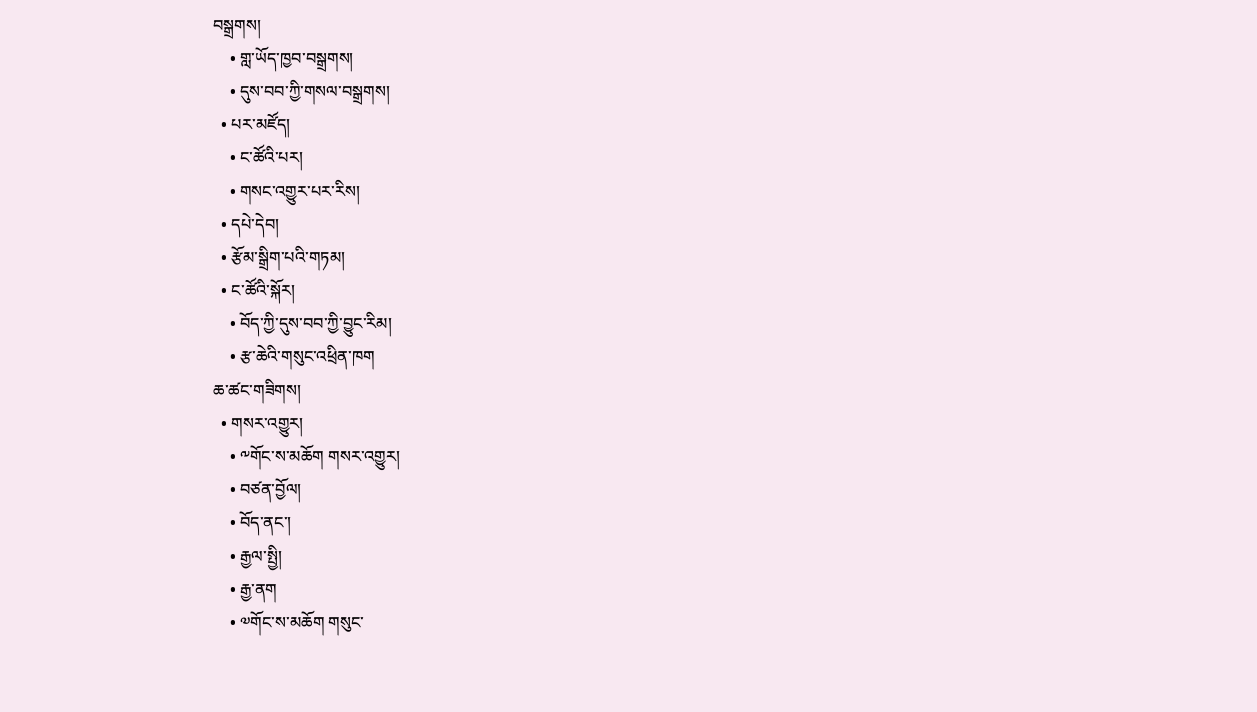བསྒྲགས།
    • གླ་ཡོད་ཁྱབ་བསྒྲགས།
    • དུས་བབ་ཀྱི་གསལ་བསྒྲགས།
  • པར་མཛོད།
    • ང་ཚོའི་པར།
    • གསང་འགྱུར་པར་རིས།
  • དཔེ་དེབ།
  • རྩོམ་སྒྲིག་པའི་གཏམ།
  • ང་ཚོའི་སྐོར།
    • བོད་ཀྱི་དུས་བབ་ཀྱི་བྱུང་རིམ།
    • རྩ་ཆེའི་གསུང་འཕྲིན་ཁག
ཆ་ཚང་གཟིགས།
  • གསར་འགྱུར།
    • ༸གོང་ས་མཆོག གསར་འགྱུར།
    • བཙན་བྱོལ།
    • བོད་ནང་།
    • རྒྱལ་སྤྱི།
    • རྒྱ་ནག
    • ༧གོང་ས་མཆོག གསུང་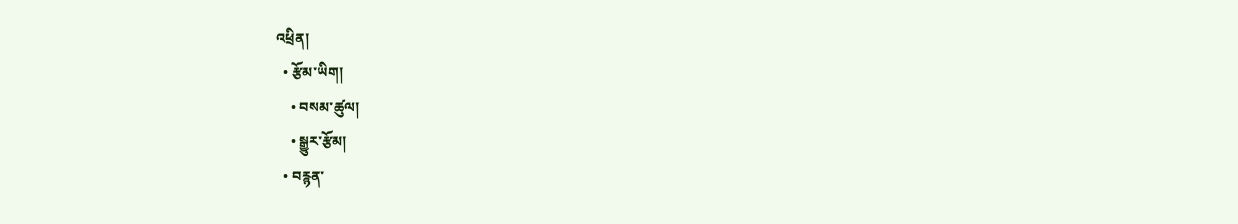འཕྲིན།
  • རྩོམ་ཡིག།
    • བསམ་ཚུལ།
    • སྒྱུར་རྩོམ།
  • བརྙན་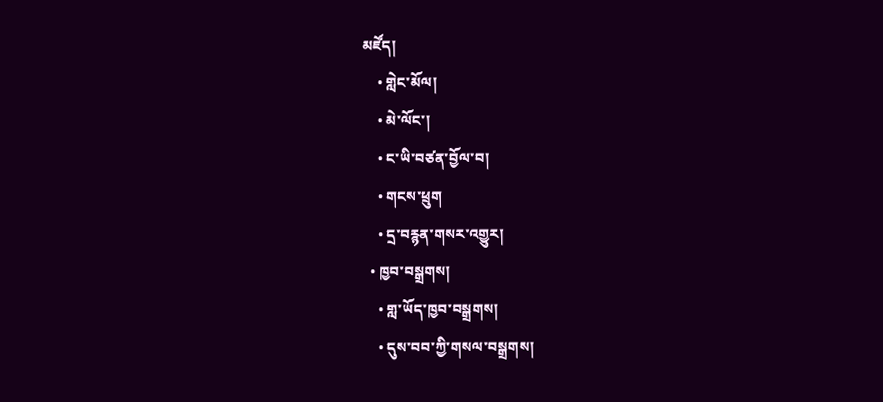མཛོད།
    • གླེང་མོལ།
    • མེ་ལོང་།
    • ང་ཡི་བཙན་བྱོལ་བ།
    • གངས་ཕྲུག
    • དྲ་བརྙན་གསར་འགྱུར།
  • ཁྱབ་བསྒྲགས།
    • གླ་ཡོད་ཁྱབ་བསྒྲགས།
    • དུས་བབ་ཀྱི་གསལ་བསྒྲགས།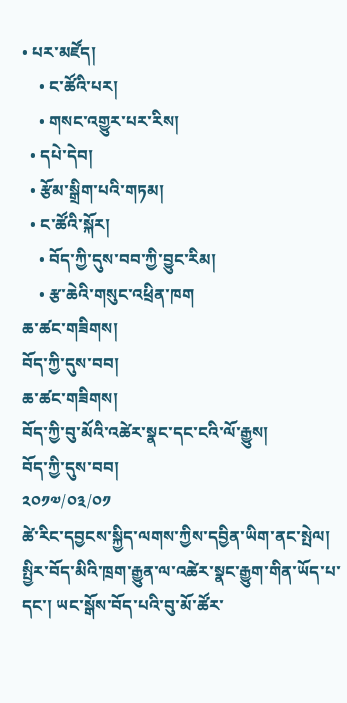• པར་མཛོད།
    • ང་ཚོའི་པར།
    • གསང་འགྱུར་པར་རིས།
  • དཔེ་དེབ།
  • རྩོམ་སྒྲིག་པའི་གཏམ།
  • ང་ཚོའི་སྐོར།
    • བོད་ཀྱི་དུས་བབ་ཀྱི་བྱུང་རིམ།
    • རྩ་ཆེའི་གསུང་འཕྲིན་ཁག
ཆ་ཚང་གཟིགས།
བོད་ཀྱི་དུས་བབ།
ཆ་ཚང་གཟིགས།
བོད་ཀྱི་བུ་མོའི་འཚེར་སྣང་དང་ངའི་ལོ་རྒྱུས།
བོད་ཀྱི་དུས་བབ།
༢༠༡༧/༠༣/༠༡
ཚེ་རིང་དབྱངས་སྐྱིད་ལགས་ཀྱིས་དབྱིན་ཡིག་ནང་སྤེལ།
སྤྱིར་བོད་མིའི་ཁྲག་རྒྱུན་ལ་འཚེར་སྣང་རྒྱུག་གིན་ཡོད་པ་དང་། ཡང་སྒོས་བོད་པའི་བུ་མོ་ཚོར་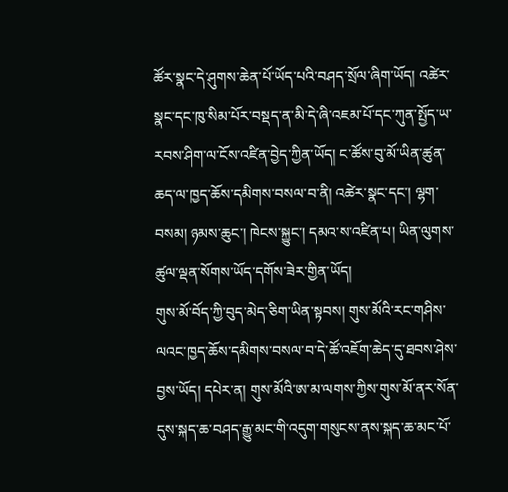ཚོར་སྣང་དེ་ཤུགས་ཆེན་པོ་ཡོད་པའི་བཤད་སྲོལ་ཞིག་ཡོད། འཚེར་སྣང་དང་ཁུ་སིམ་པོར་བསྡད་ན་མི་དེ་ཞི་འཇམ་པོ་དང་ཀུན་སྤྱོད་ཡ་རབས་ཤིག་ལ་ངོས་འཛིན་བྱེད་ཀྱིན་ཡོད། ང་ཚོས་བུ་མོ་ཡིན་ཚུན་ཆད་ལ་ཁྱད་ཆོས་དམིགས་བསལ་བ་ནི། འཚེར་སྣང་དང་། ལྷག་བསམ། ཉམས་ཆུང་། ཁེངས་སྐྱུང་། དམའ་ས་འཛིན་པ། ཡིན་ལུགས་ཚུལ་ལྡན་སོགས་ཡོད་དགོས་ཟེར་གྱིན་ཡོད།
གུས་མོ་བོད་ཀྱི་བུད་མེད་ཅིག་ཡིན་སྟབས། གུས་མོའི་རང་གཤིས་ལའང་ཁྱད་ཆོས་དམིགས་བསལ་བ་དེ་ཚོ་འཇོག་ཆེད་དུ་ཐབས་ཤེས་བྱས་ཡོད། དཔེར་ན། གུས་མོའི་ཨ་མ་ལགས་ཀྱིས་གུས་མོ་ནར་སོན་དུས་སྐད་ཆ་བཤད་རྒྱུ་མང་གི་འདུག་གསུངས་ནས་སྐད་ཆ་མང་པོ་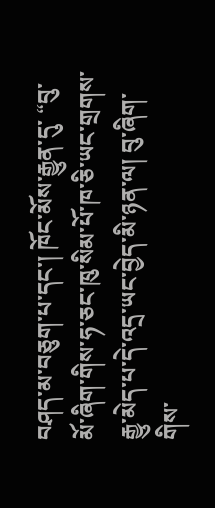བཤད་མ་བཅུག་པ་དང་། ཁོང་མོས་རྒྱུན་དུ་ “བུ་མོ་ཞིག་གིས་ཧ་ཅང་ཁུ་སིམ་པོ་ཁ་ཅི་ཡང་གྲགས་རྒྱུ་མེད་པ་དེ་འདྲ་ཡང་བྱེད་མི་ཉན་ལ། བུ་ཞིག་གིས་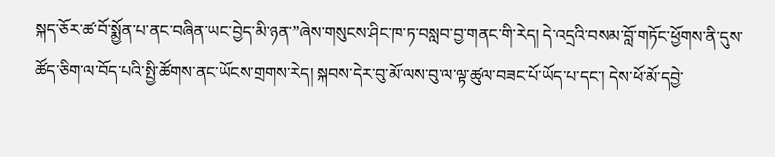སྐད་ཅོར་ཚ་བོ་སྨྱོན་པ་ནང་བཞིན་ཡང་བྱེད་མི་ཉན་”ཞེས་གསུངས་ཤིང་ཁ་ཏ་བསླབ་བྱ་གནང་གི་རེད། དེ་འདྲའི་བསམ་བློ་གཏོང་ཕྱོགས་ནི་དུས་ཚོད་ཅིག་ལ་བོད་པའི་སྤྱི་ཚོགས་ནང་ཡོངས་གྲགས་རེད། སྐབས་དེར་བུ་མོ་ལས་བུ་ལ་ལྟ་ཚུལ་བཟང་པོ་ཡོད་པ་དང་། དེས་ཕོ་མོ་དབྱེ་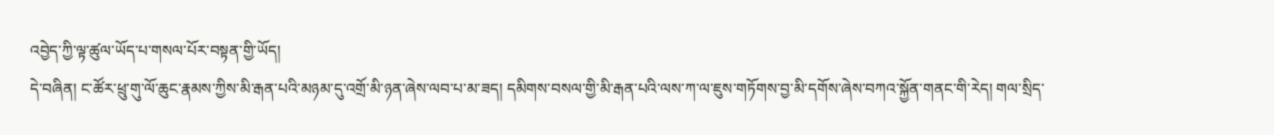འབྱེད་ཀྱི་ལྟ་ཚུལ་ཡོད་པ་གསལ་པོར་བསྟན་གྱི་ཡོད།
དེ་བཞིན། ང་ཚོར་ཕྲུ་གུ་ལོ་ཆུང་རྣམས་ཀྱིས་མི་རྒན་པའི་མཉམ་དུ་འགྲོ་མི་ཉན་ཞེས་ལབ་པ་མ་ཟད། དམིགས་བསལ་གྱི་མི་རྒན་པའི་ལས་ཀ་ལ་ཇུས་གཏོགས་བྱ་མི་དགོས་ཞེས་བཀའ་སྐྱོན་གནང་གི་རེད། གལ་སྲིད་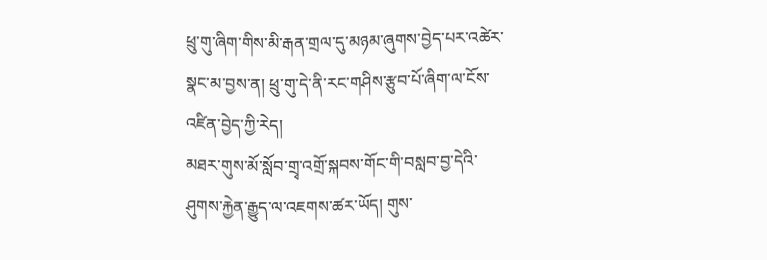ཕྲུ་གུ་ཞིག་གིས་མི་རྒན་གྲལ་དུ་མཉམ་ཞུགས་བྱེད་པར་འཚེར་སྣང་མ་བྱས་ན། ཕྲུ་གུ་དེ་ནི་རང་གཤིས་རྩུབ་པོ་ཞིག་ལ་ངོས་འཛིན་བྱེད་ཀྱི་རེད།
མཐར་གུས་མོ་སློབ་གྲྭ་འགྲོ་སྐབས་གོང་གི་བསླབ་བྱ་དེའི་ཤུགས་རྐྱེན་རྒྱུད་ལ་འཇགས་ཚར་ཡོད། གུས་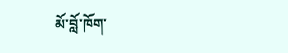མོ་བློ་ཁོག་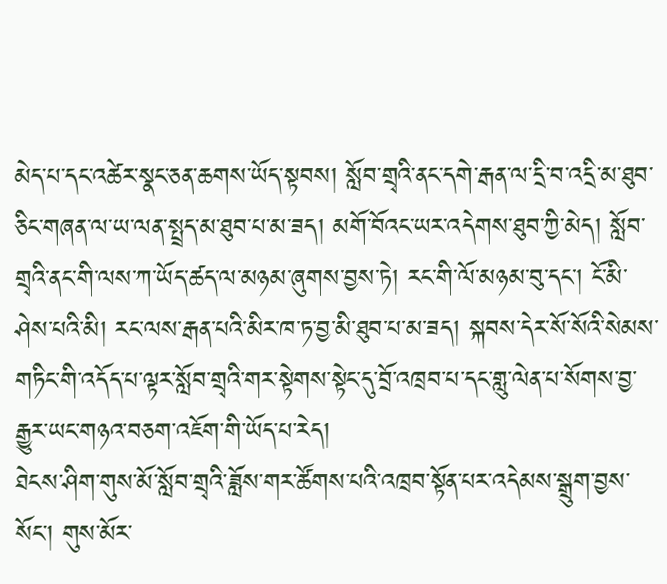མེད་པ་དང་འཚེར་སྣང་ཅན་ཆགས་ཡོད་སྟབས། སློབ་གྲྭའི་ནང་དགེ་རྒན་ལ་དྲི་བ་འདྲི་མ་ཐུབ་ཅིང་གཞན་ལ་ཡ་ལན་སྤྲད་མ་ཐུབ་པ་མ་ཟད། མགོ་བོའང་ཡར་འདེགས་ཐུབ་ཀྱི་མེད། སློབ་གྲྭའི་ནང་གི་ལས་ཀ་ཡོད་ཚད་ལ་མཉམ་ཞུགས་བྱས་ཏེ། རང་གི་ལོ་མཉམ་བུ་དང་། ངོ་མི་ཤེས་པའི་མི། རང་ལས་རྒན་པའི་མིར་ཁ་ཏ་བྱ་མི་ཐུབ་པ་མ་ཟད། སྐབས་དེར་སོ་སོའི་སེམས་གཏིང་གི་འདོད་པ་ལྟར་སློབ་གྲྭའི་གར་སྟེགས་སྟེང་དུ་བྲོ་འཁྲབ་པ་དང་གླུ་ལེན་པ་སོགས་བྱ་རྒྱུར་ཡང་གཉའ་བཅག་འཇོག་གི་ཡོད་པ་རེད།
ཐེངས་ཤིག་གུས་མོ་སློབ་གྲྭའི་ཟློས་གར་ཚོགས་པའི་འཁྲབ་སྟོན་པར་འདེམས་སྒྲུག་བྱས་སོང་། གུས་མོར་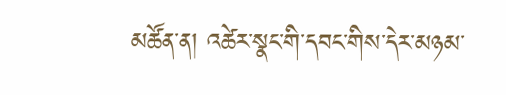མཚོན་ན། འཚེར་སྣང་གི་དབང་གིས་དེར་མཉམ་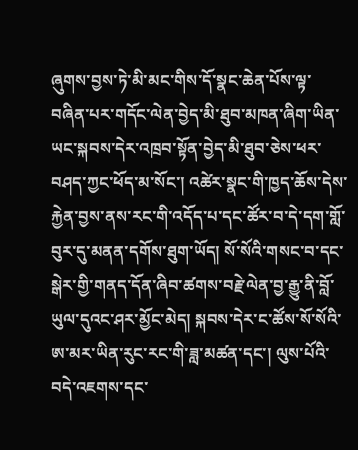ཞུགས་བྱས་ཏེ་མི་མང་གིས་དོ་སྣང་ཆེན་པོས་ལྟ་བཞིན་པར་གདོང་ལེན་བྱེད་མི་ཐུབ་མཁན་ཞིག་ཡིན་ཡང་སྐབས་དེར་འཁྲབ་སྟོན་བྱེད་མི་ཐུབ་ཅེས་ཕར་བཤད་ཀྱང་ཕོད་མ་སོང་། འཚེར་སྣང་གི་ཁྱད་ཆོས་དེས་རྐྱེན་བྱས་ནས་རང་གི་འདོད་པ་དང་ཚོར་བ་དེ་དག་གློ་བུར་དུ་མནན་དགོས་ཐུག་ཡོད། སོ་སོའི་གསང་བ་དང་སྒེར་གྱི་གནད་དོན་ཞིབ་ཚགས་བརྗེ་ལེན་བྱ་རྒྱུ་ནི་བློ་ཡུལ་དུའང་ཤར་མྱོང་མེད། སྐབས་དེར་ང་ཚོས་སོ་སོའི་ཨ་མར་ཡིན་རུང་རང་གི་ཟླ་མཚན་དང་། ལུས་པོའི་བདེ་འཇགས་དང་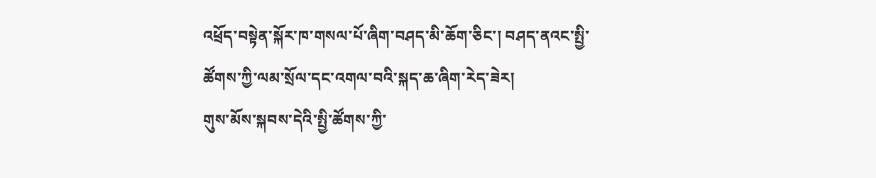འཕྲོད་བསྟེན་སྐོར་ཁ་གསལ་པོ་ཞིག་བཤད་མི་ཆོག་ཅིང་། བཤད་ནའང་སྤྱི་ཚོགས་ཀྱི་ལམ་སྲོལ་དང་འགལ་བའི་སྐད་ཆ་ཞིག་རེད་ཟེར།
གུས་མོས་སྐབས་དེའི་སྤྱི་ཚོགས་ཀྱི་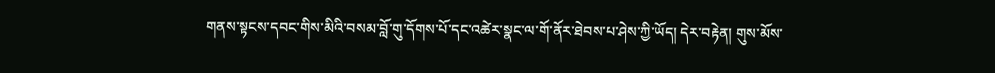གནས་སྟངས་དབང་གིས་མིའི་བསམ་བློ་གུ་དོགས་པོ་དང་འཚེར་སྣང་ལ་གོ་ནོར་ཐེབས་པ་ཤེས་ཀྱི་ཡོད། དེར་བརྟེན། གུས་མོས་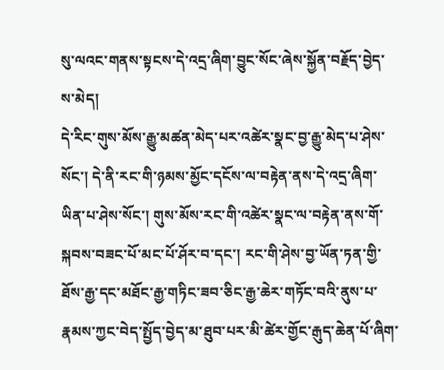སུ་ལའང་གནས་སྟངས་དེ་འདྲ་ཞིག་བྱུང་སོང་ཞེས་སྐྱོན་བརྗོད་བྱེད་ས་མེད།
དེ་རིང་གུས་མོས་རྒྱུ་མཚན་མེད་པར་འཚེར་སྣང་བྱ་རྒྱུ་མེད་པ་ཤེས་སོང་། དེ་ནི་རང་གི་ཉམས་མྱོང་དངོས་ལ་བརྟེན་ནས་དེ་འདྲ་ཞིག་ཡིན་པ་ཤེས་སོང་། གུས་མོས་རང་གི་འཚེར་སྣང་ལ་བརྟེན་ནས་གོ་སྐབས་བཟང་པོ་མང་པོ་ཤོར་བ་དང་། རང་གི་ཤེས་བྱ་ཡོན་ཏན་གྱི་ཐོས་རྒྱ་དང་མཐོང་རྒྱ་གཏིང་ཟབ་ཅིང་རྒྱ་ཆེར་གཏོང་བའི་ནུས་པ་རྣམས་ཀྱང་བེད་སྤྱོད་བྱེད་མ་ཐུབ་པར་མི་ཚེར་གྱོང་རྒུད་ཆེན་པོ་ཞིག་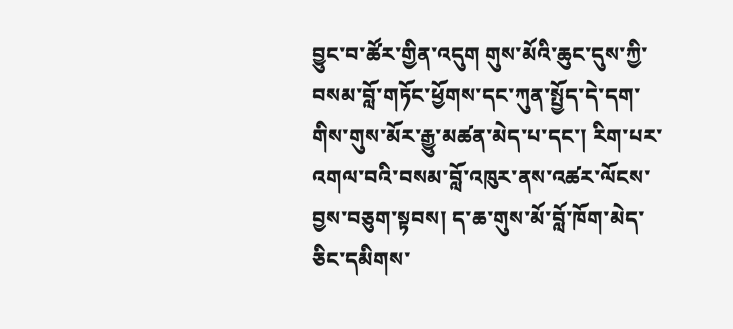བྱུང་བ་ཚོར་གྱིན་འདུག གུས་མོའི་ཆུང་དུས་ཀྱི་བསམ་བློ་གཏོང་ཕྱོགས་དང་ཀུན་སྤྱོད་དེ་དག་གིས་གུས་མོར་རྒྱུ་མཚན་མེད་པ་དང་། རིག་པར་འགལ་བའི་བསམ་བློ་འཁུར་ནས་འཚར་ལོངས་བྱས་བཅུག་སྟབས། ད་ཆ་གུས་མོ་བློ་ཁོག་མེད་ཅིང་དམིགས་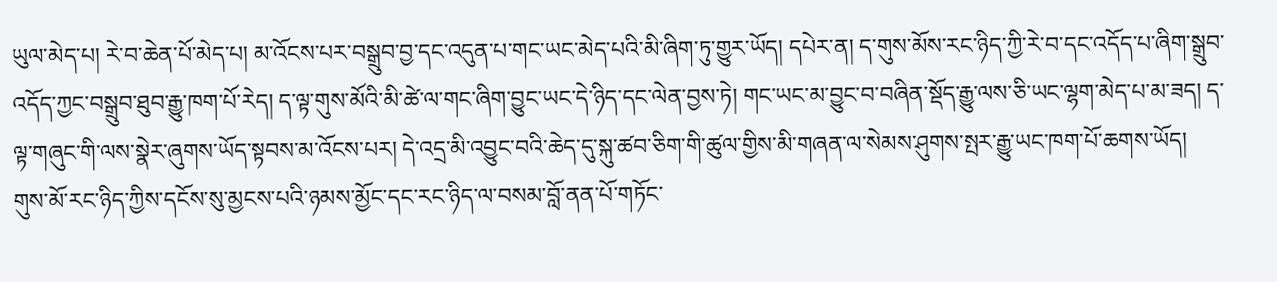ཡུལ་མེད་པ། རེ་བ་ཆེན་པོ་མེད་པ། མ་འོངས་པར་བསྒྲུབ་བྱ་དང་འདུན་པ་གང་ཡང་མེད་པའི་མི་ཞིག་ཏུ་གྱུར་ཡོད། དཔེར་ན། ད་གུས་མོས་རང་ཉིད་ཀྱི་རེ་བ་དང་འདོད་པ་ཞིག་སྒྲུབ་འདོད་ཀྱང་བསྒྲུབ་ཐུབ་རྒྱུ་ཁག་པོ་རེད། ད་ལྟ་གུས་མོའི་མི་ཚེ་ལ་གང་ཞིག་བྱུང་ཡང་དེ་ཉིད་དང་ལེན་བྱས་ཏེ། གང་ཡང་མ་བྱུང་བ་བཞིན་སྡོད་རྒྱུ་ལས་ཅི་ཡང་ལྷག་མེད་པ་མ་ཟད། ད་ལྟ་གཞུང་གི་ལས་སྣེར་ཞུགས་ཡོད་སྟབས་མ་འོངས་པར། དེ་འདྲ་མི་འབྱུང་བའི་ཆེད་དུ་སྐུ་ཚབ་ཅིག་གི་ཚུལ་གྱིས་མི་གཞན་ལ་སེམས་ཤུགས་སྤར་རྒྱུ་ཡང་ཁག་པོ་ཆགས་ཡོད།
གུས་མོ་རང་ཉིད་ཀྱིས་དངོས་སུ་མྱངས་པའི་ཉམས་མྱོང་དང་རང་ཉིད་ལ་བསམ་བློ་ནན་པོ་གཏོང་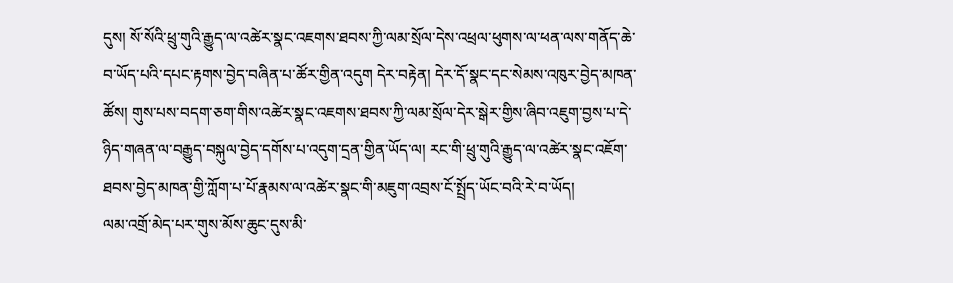དུས། སོ་སོའི་ཕྲུ་གུའི་རྒྱུད་ལ་འཚེར་སྣང་འཇགས་ཐབས་ཀྱི་ལམ་སྲོལ་དེས་འཕྲལ་ཕུགས་ལ་ཕན་ལས་གནོད་ཆེ་བ་ཡོད་པའི་དཔང་རྟགས་བྱེད་བཞིན་པ་ཚོར་གྱིན་འདུག དེར་བརྟེན། དེར་དོ་སྣང་དང་སེམས་འཁུར་བྱེད་མཁན་ཚོས། གུས་པས་བདག་ཅག་གིས་འཚེར་སྣང་འཇགས་ཐབས་ཀྱི་ལམ་སྲོལ་དེར་སྒེར་གྱིས་ཞིབ་འཇུག་བྱས་པ་དེ་ཉིད་གཞན་ལ་བརྒྱུད་བསྐུལ་བྱེད་དགོས་པ་འདུག་དྲན་གྱིན་ཡོད་ལ། རང་གི་ཕྲུ་གུའི་རྒྱུད་ལ་འཚེར་སྣང་འཇོག་ཐབས་བྱེད་མཁན་གྱི་ཀློག་པ་པོ་རྣམས་ལ་འཚེར་སྣང་གི་མཇུག་འབྲས་ངོ་སྤྲོད་ཡོང་བའི་རེ་བ་ཡོད།
ལམ་འགྲོ་མེད་པར་གུས་མོས་ཆུང་དུས་མི་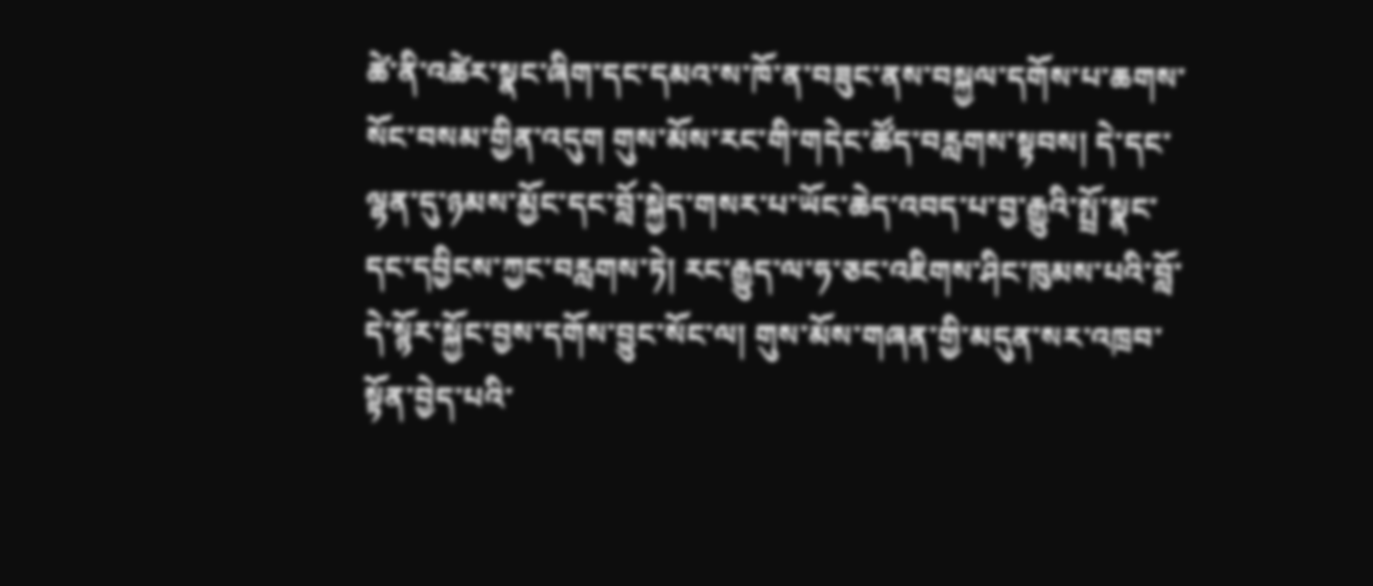ཚེ་ནི་འཚེར་སྣང་ཞིག་དང་དམའ་ས་ཁོ་ན་བཟུང་ནས་བསྐྱལ་དགོས་པ་ཆགས་སོང་བསམ་གྱིན་འདུག གུས་མོས་རང་གི་གདེང་ཚོད་བརླགས་སྟབས། དེ་དང་ལྷན་དུ་ཉམས་མྱོང་དང་བློ་སྐྱེད་གསར་པ་ཡོང་ཆེད་འབད་པ་བྱ་རྒྱུའི་སྤྲོ་སྣང་དང་དབྱིངས་ཀྱང་བརླགས་ཏེ། རང་རྒྱུད་ལ་ཧ་ཅང་འཇིགས་ཤིང་ཁུམས་པའི་བློ་དེ་སྙོར་སྐྱོང་བྱས་དགོས་བྱུང་སོང་ལ། གུས་མོས་གཞན་གྱི་མདུན་སར་འཁྲབ་སྟོན་བྱེད་པའི་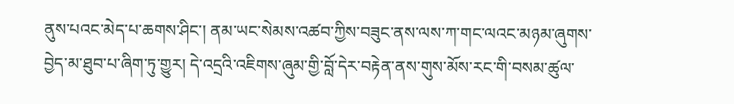ནུས་པའང་མེད་པ་ཆགས་ཤིང་། ནམ་ཡང་སེམས་འཚབ་ཀྱིས་བཟུང་ནས་ལས་ཀ་གང་ལའང་མཉམ་ཞུགས་བྱེད་མ་ཐུབ་པ་ཞིག་ཏུ་གྱུར། དེ་འདྲའི་འཇིགས་ཞུམ་གྱི་བློ་དེར་བརྟེན་ནས་གུས་མོས་རང་གི་བསམ་ཚུལ་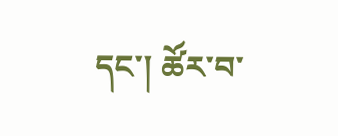དང་། ཚོར་བ་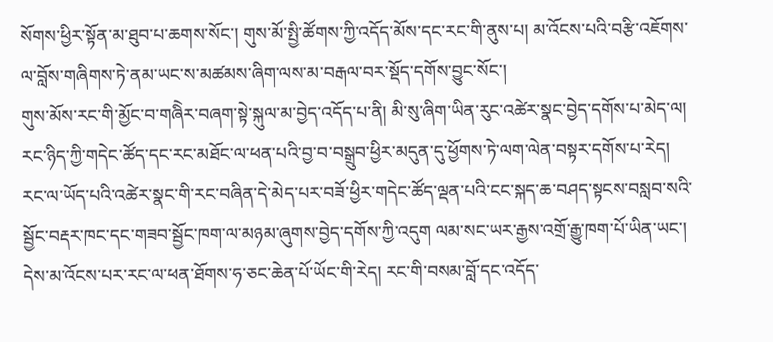སོགས་ཕྱིར་སྟོན་མ་ཐུབ་པ་ཆགས་སོང་། གུས་མོ་སྤྱི་ཚོགས་ཀྱི་འདོད་མོས་དང་རང་གི་ནུས་པ། མ་འོངས་པའི་བརྩི་འཇོགས་ལ་བློས་གཞིགས་ཏེ་ནམ་ཡང་ས་མཚམས་ཞིག་ལས་མ་བརྒལ་བར་སྡོད་དགོས་བྱུང་སོང་།
གུས་མོས་རང་གི་མྱོང་བ་གཞིེར་བཞག་སྟེ་སྐུལ་མ་བྱེད་འདོད་པ་ནི། མི་སུ་ཞིག་ཡིན་རུང་འཚེར་སྣང་བྱེད་དགོས་པ་མེད་ལ། རང་ཉིད་ཀྱི་གདེང་ཚོད་དང་རང་མཐོང་ལ་ཕན་པའི་བྱ་བ་བསྒྲུབ་ཕྱིར་མདུན་དུ་ཕྱོགས་ཏེ་ལག་ལེན་བསྟར་དགོས་པ་རེད། རང་ལ་ཡོད་པའི་འཚེར་སྣང་གི་རང་བཞིན་དེ་མེད་པར་བཟོ་ཕྱིར་གདེང་ཚོད་ལྡན་པའི་ངང་སྐད་ཆ་བཤད་སྟངས་བསླབ་སའི་སྦྱོང་བརྡར་ཁང་དང་གཟབ་སྦྱོང་ཁག་ལ་མཉམ་ཞུགས་བྱེད་དགོས་ཀྱི་འདུག ལམ་སང་ཡར་རྒྱས་འགྲོ་རྒྱུ་ཁག་པོ་ཡིན་ཡང་། དེས་མ་འོངས་པར་རང་ལ་ཕན་ཐོགས་ཧ་ཅང་ཆེན་པོ་ཡོང་གི་རེད། རང་གི་བསམ་བློ་དང་འདོད་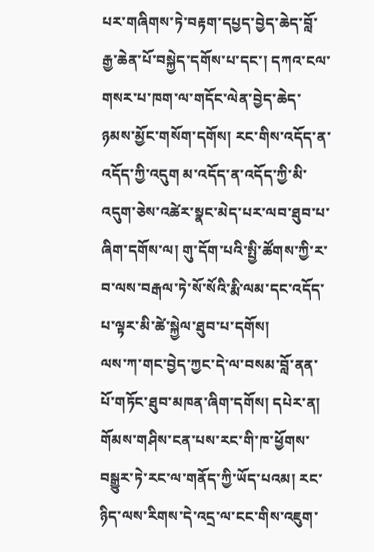པར་གཞིགས་ཏེ་བརྟག་དཔྱད་བྱེད་ཆེད་བློ་རྒྱ་ཆེན་པོ་བསྐྱེད་དགོས་པ་དང་། དཀའ་ངལ་གསར་པ་ཁག་ལ་གདོང་ལེན་བྱེད་ཆེད་ཉམས་མྱོང་གསོག་དགོས། རང་གིས་འདོད་ན་འདོད་ཀྱི་འདུག མ་འདོད་ན་འདོད་ཀྱི་མི་འདུག་ཅེས་འཚེར་སྣང་མེད་པར་ལབ་ཐུབ་པ་ཞིག་དགོས་ལ། གུ་དོག་པའི་སྤྱི་ཚོགས་ཀྱི་ར་བ་ལས་བརྒལ་ཏེ་སོ་སོའི་རྨི་ལམ་དང་འདོད་པ་ལྟར་མི་ཚེ་སྐྱེལ་ཐུབ་པ་དགོས།
ལས་ཀ་གང་བྱེད་ཀྱང་དེ་ལ་བསམ་བློ་ནན་པོ་གཏོང་ཐུབ་མཁན་ཞིག་དགོས། དཔེར་ན། གོམས་གཤིས་ངན་པས་རང་གི་ཁ་ཕྱོགས་བསྒྱུར་ཏེ་རང་ལ་གནོད་ཀྱི་ཡོད་པའམ། རང་ཉིད་ལས་རིགས་དེ་འདྲ་ལ་ངང་གིས་འཇུག་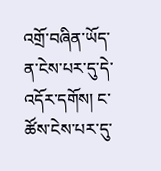འགྲོ་བཞིན་ཡོད་ན་ངེས་པར་དུ་དེ་འདོར་དགོས། ང་ཚོས་ངེས་པར་དུ་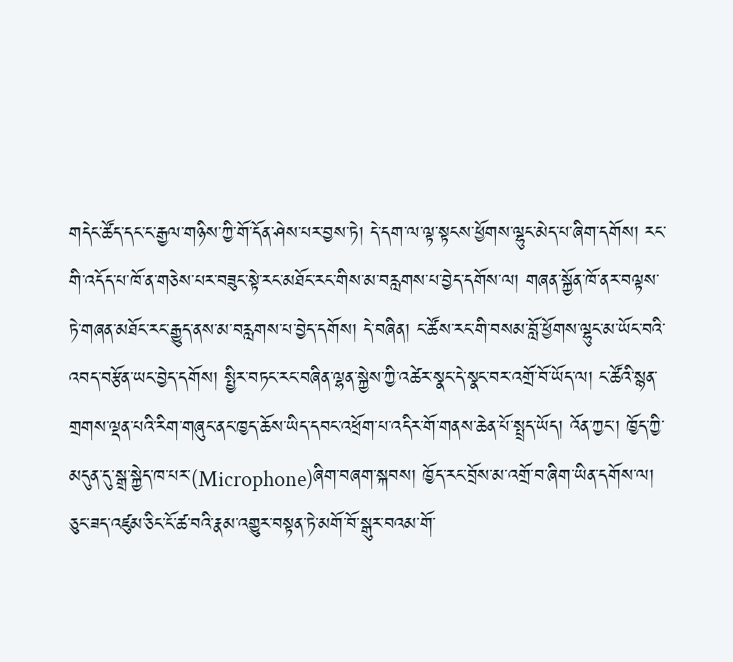གདེང་ཚོད་དང་ང་རྒྱལ་གཉིས་ཀྱི་གོ་དོན་ཤེས་པར་བྱས་ཏེ། དེ་དག་ལ་ལྟ་སྟངས་ཕྱོགས་ལྷུང་མེད་པ་ཞིག་དགོས། རང་གི་འདོད་པ་ཁོ་ན་གཅེས་པར་བཟུང་སྟེ་རང་མཐོང་རང་གིས་མ་བརླགས་པ་བྱེད་དགོས་ལ། གཞན་སྐྱོན་ཁོ་ནར་བལྟས་ཏེ་གཞན་མཐོང་རང་རྒྱུད་ནས་མ་བརླགས་པ་བྱེད་དགོས། དེ་བཞིན། ང་ཚོས་རང་གི་བསམ་བློ་ཕྱོགས་ལྷུང་མ་ཡོང་བའི་འབད་བརྩོན་ཡང་བྱེད་དགོས། སྤྱིར་བཏང་རང་བཞིན་ལྷན་སྐྱེས་ཀྱི་འཚེར་སྣང་དེ་སྣང་བར་འགྲོ་བོ་ཡོད་ལ། ང་ཚོའི་སྙན་གྲགས་ལྡན་པའི་རིག་གཞུང་ནང་ཁྱད་ཆོས་ཡིད་དབང་འཕྲོག་པ་འདིར་གོ་གནས་ཆེན་པོ་སྤྲད་ཡོད། འོན་ཀྱང་། ཁྱོད་ཀྱི་མདུན་དུ་སྒྲ་སྐྱེད་ཁ་པར་(Microphone)ཞིག་བཞག་སྐབས། ཁྱོད་རང་བྲོས་མ་འགྲོ་བ་ཞིག་ཡིན་དགོས་ལ། ཅུང་ཟད་འཛུམ་ཅིང་ངོ་ཚ་བའི་རྣམ་འགྱུར་བསྟན་ཏེ་མགོ་བོ་སྒུར་བའམ་གོ་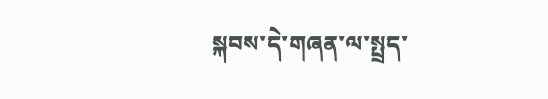སྐབས་དེ་གཞན་ལ་སྤྲད་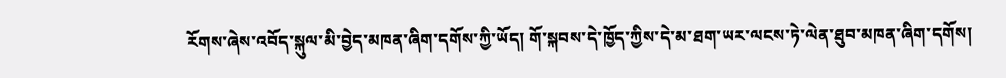རོགས་ཞེས་འབོད་སྐུལ་མི་བྱེད་མཁན་ཞིག་དགོས་ཀྱི་ཡོད། གོ་སྐབས་དེ་ཁྱོད་ཀྱིས་དེ་མ་ཐག་ཡར་ལངས་ཏེ་ལེན་ཐུབ་མཁན་ཞིག་དགོས།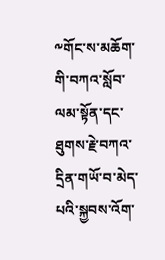༸གོང་ས་མཆོག་གི་བཀའ་སློབ་ལམ་སྟོན་དང་ཐུགས་རྗེ་བཀའ་དྲིན་གཡོ་བ་མེད་པའི་སྐྱབས་འོག་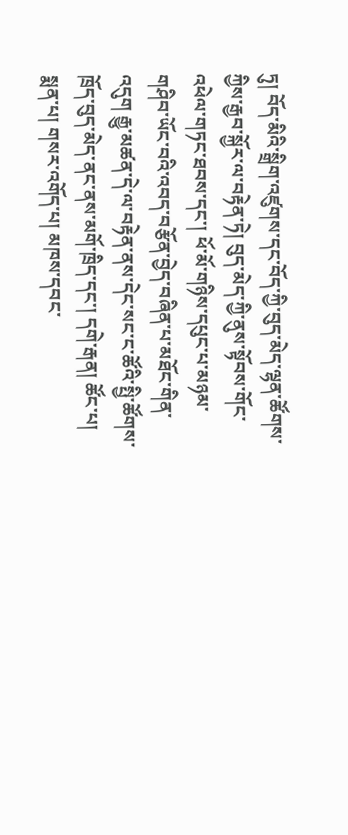ཏུ། བོད་མིའི་སྒྲིག་འཛུགས་དང་བོད་ཀྱི་བུད་མེད་ལྷན་ཚོགས་ཀྱིས་རྒྱབ་སྐྱོར་ལ་བརྟེན་ཏེ། བུད་མེད་ཀྱི་ནུས་སྟོབས་གོང་འཕེལ་གཏང་ཐབས་དང་། ཕོ་མོ་གཉིས་དཔུང་པ་མཉམ་གཤིབ་ཡོང་བའི་འབད་བརྩོན་བྱེད་བཞིན་པ་མཐོང་གིན་འདུག རྒྱུ་མཚན་དེ་ལ་བརྟེན་ནས་དེང་སང་ང་ཚོའི་སྤྱི་ཚོགས་ཁྲོད་བུད་མེད་ནང་ནས་མགོ་ཁྲིད་དང་། དགེ་རྒན། ཚོང་པ། སྨན་པ། གསར་འགོད་པ། མཁས་དབང་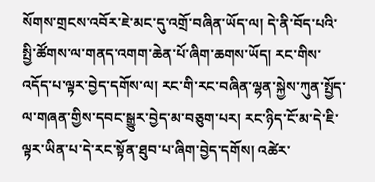སོགས་གྲངས་འབོར་ཇེ་མང་དུ་འགྲོ་བཞིན་ཡོད་ལ། དེ་ནི་བོད་པའི་སྤྱི་ཚོགས་ལ་གནད་འགག་ཆེན་པོ་ཞིག་ཆགས་ཡོད། རང་གིས་འདོད་པ་ལྟར་བྱེད་དགོས་ལ། རང་གི་རང་བཞིན་ལྷན་སྐྱེས་ཀུན་སྤྱོད་ལ་གཞན་གྱིས་དབང་སྒྱུར་བྱེད་མ་བཅུག་པར། རང་ཉིད་ངོ་མ་དེ་ཇི་ལྟར་ཡིན་པ་དེ་རང་སྟོན་ཐུབ་པ་ཞིག་བྱེད་དགོས། འཚེར་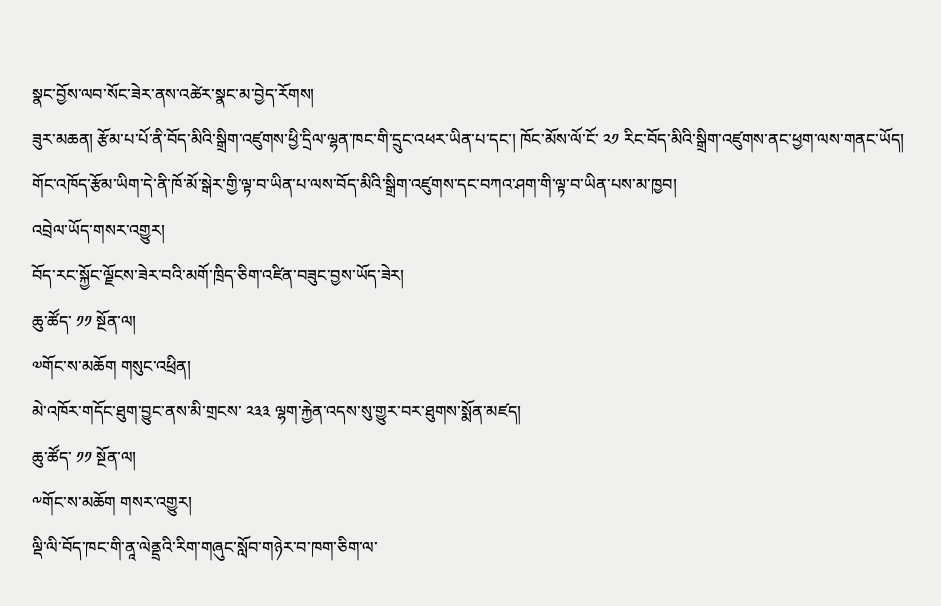སྣང་བྱོས་ལབ་སོང་ཟེར་ནས་འཚེར་སྣང་མ་བྱེད་རོགས།
ཟུར་མཆན། རྩོམ་པ་པོ་ནི་བོད་མིའི་སྒྲིག་འཛུགས་ཕྱི་དྲིལ་ལྷན་ཁང་གི་དྲུང་འཕར་ཡིན་པ་དང་། ཁོང་མོས་ལོ་ངོ་ ༢༡ རིང་བོད་མིའི་སྒྲིག་འཛུགས་ནང་ཕྱག་ལས་གནང་ཡོད། གོང་འཁོད་རྩོམ་ཡིག་དེ་ནི་ཁོ་མོ་སྒེར་གྱི་ལྟ་བ་ཡིན་པ་ལས་བོད་མིའི་སྒྲིག་འཛུགས་དང་བཀའ་ཤག་གི་ལྟ་བ་ཡིན་པས་མ་ཁྱབ།
འབྲེལ་ཡོད་གསར་འགྱུར།
བོད་རང་སྐྱོང་ལྗོངས་ཟེར་བའི་མགོ་ཁྲིད་ཅིག་འཛིན་བཟུང་བྱས་ཡོད་ཟེར།
ཆུ་ཚོད་ ༡༡ སྔོན་ལ།
༧གོང་ས་མཆོག གསུང་འཕྲིན།
མེ་འཁོར་གདོང་ཐུག་བྱུང་ནས་མི་གྲངས་ ༢༣༣ ལྷག་རྐྱེན་འདས་སུ་གྱུར་བར་ཐུགས་སྨོན་མཛད།
ཆུ་ཚོད་ ༡༡ སྔོན་ལ།
༸གོང་ས་མཆོག གསར་འགྱུར།
ལྡི་ལི་བོད་ཁང་གི་ནཱ་ལེནྡྲའི་རིག་གཞུང་སློབ་གཉེར་བ་ཁག་ཅིག་ལ་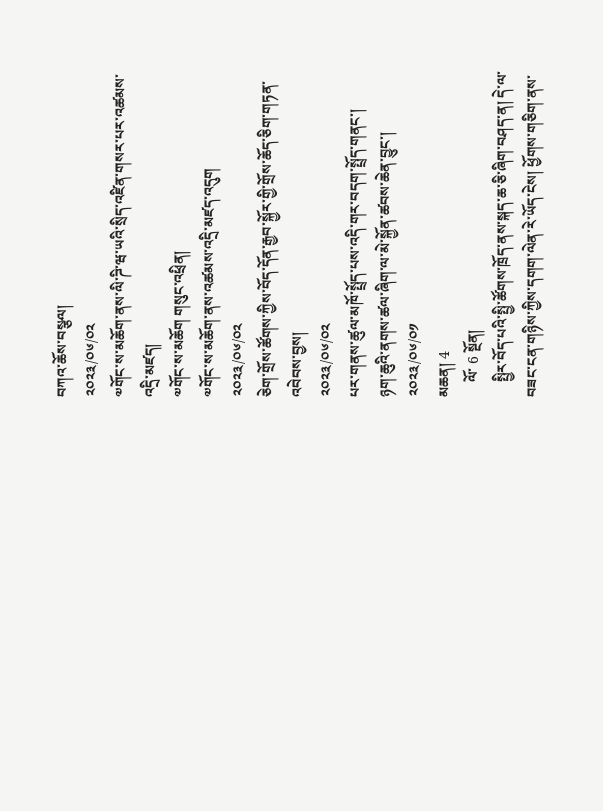བཀའ་ཆོས་བསྩལ།
༢༠༢༣/༠༦/༠༢
༧གོང་ས་མཆོག་ནས་ལི་ཌི་ཝ་ཡའི་སྲིད་འཛིན་གསར་པར་འཚམས་འདྲི་མཛད།
༧གོང་ས་མཆོག གསུང་འཕྲིན།
༧གོང་ས་མཆོག་ནས་འཚམས་འདྲི་མཛད་འདུག
༢༠༢༣/༠༦/༠༢
ཅེག་གྲོས་ཚོགས་ཀྱིས་བོད་དོན་རྒྱབ་སྐྱོར་གྱི་གྲོས་ཆོད་ཅིག་གཏན་འབེབས་བྱས།
༢༠༢༣/༠༦/༠༢
པར་གནས་ཚུལ་མཁོ་སྤྲོད་པས་འདི་གར་བདག་སྤྲོད་གནང་།
ཉག་ཆུའི་ནགས་ཚལ་ཞིག་ལ་མེ་སྐྱོན་ཚབས་ཆེན་བྱུང་།
༢༠༢༣/༠༦/༠༡
མཆན། 4
    ལོ་ 6 སྔོན།
    སྤྱིར་བོད་པའི་སྤྱི་ཚོགས་ཁྲོད་ནས་སྐད་ཆ་ཅི་ཞིག་བཤད་ན། དེ་ལ་བཟང་ངན་གཉིས་ཀྱིས་དགག་ལེན་རེ་ཡོད་ངེས། ཕྱོགས་གཅིག་ནས་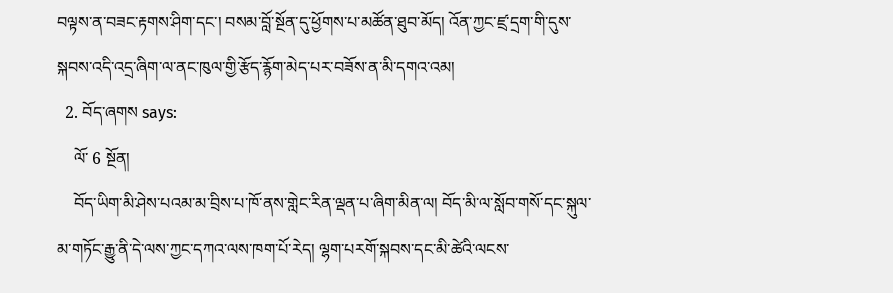བལྟས་ན་བཟང་རྟགས་ཤིག་དང་། བསམ་བློ་སྔོན་དུ་ཕྱོགས་པ་མཚོན་ཐུབ་མོད། འོན་ཀྱང་ཛྲ་དྲག་གི་དུས་སྐབས་འདི་འདྲ་ཞིག་ལ་ནང་ཁུལ་གྱི་རྩོད་རྙོག་མེད་པར་བཟོས་ན་མི་དགའ་འམ།
  2. བོད་ཞགས says:
    ལོ་ 6 སྔོན།
    བོད་ཡིག་མི་ཤེས་པའམ་མ་བྲིས་པ་ཁོ་ནས་གླེང་རིན་ལྡན་པ་ཞིག་མིན་ལ། བོད་མི་ལ་སློབ་གསོ་དང་སྐུལ་མ་གཏོང་རྒྱུ་ནི་དེ་ལས་ཀྱང་དཀའ་ལས་ཁག་པོ་རེད། ལྷག་པརགོ་སྐབས་དང་མི་ཚེའི་ལངས་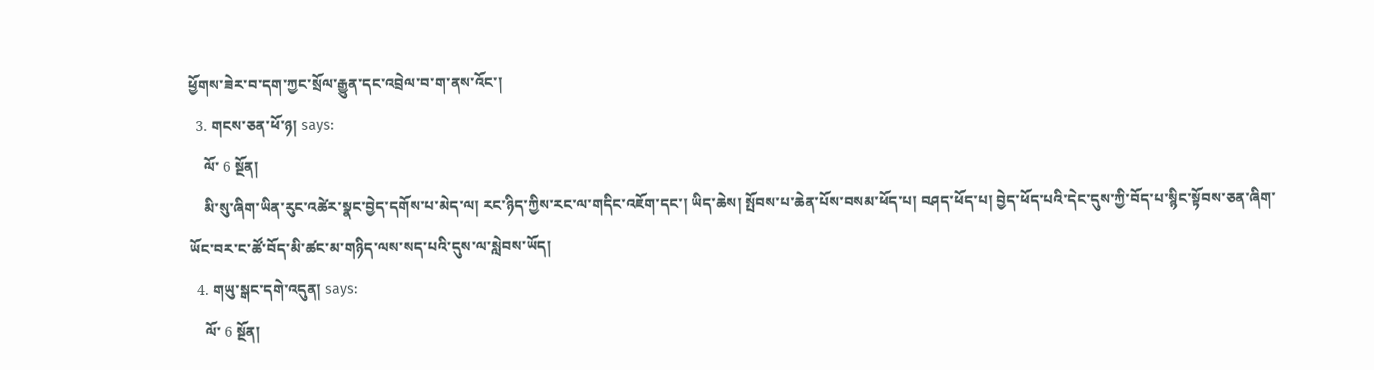ཕྱོགས་ཟེར་བ་དག་ཀྱང་སྲོལ་རྒྱུན་དང་འབྲེལ་བ་ག་ནས་འོང་།
  3. གངས་ཅན་ཕོ་ཉ། says:
    ལོ་ 6 སྔོན།
    མི་སུ་ཞིག་ཡིན་རུང་འཚེར་སྣང་བྱེད་དགོས་པ་མེད་ལ། རང་ཉིད་ཀྱིས་རང་ལ་གདིང་འཇོག་དང་། ཡིད་ཆེས། སྤོབས་པ་ཆེན་པོས་བསམ་ཕོད་པ། བཤད་ཕོད་པ། བྱེད་ཕོད་པའི་དེང་དུས་ཀྱི་བོད་པ་སྙིང་སྟོབས་ཅན་ཞིག་ཡོང་བར་ང་ཚོ་བོད་མི་ཚང་མ་གཉིད་ལས་སད་པའི་དུས་ལ་སླེབས་ཡོད།
  4. གཡུ་སྒང་དགེ་འདུན། says:
    ལོ་ 6 སྔོན།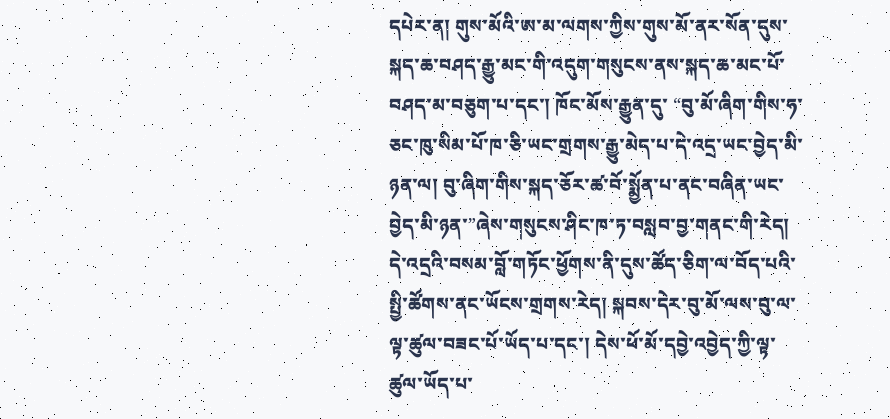དཔེར་ན། གུས་མོའི་ཨ་མ་ལགས་ཀྱིས་གུས་མོ་ནར་སོན་དུས་སྐད་ཆ་བཤད་རྒྱུ་མང་གི་འདུག་གསུངས་ནས་སྐད་ཆ་མང་པོ་བཤད་མ་བཅུག་པ་དང་། ཁོང་མོས་རྒྱུན་དུ་ “བུ་མོ་ཞིག་གིས་ཧ་ཅང་ཁུ་སིམ་པོ་ཁ་ཅི་ཡང་གྲགས་རྒྱུ་མེད་པ་དེ་འདྲ་ཡང་བྱེད་མི་ཉན་ལ། བུ་ཞིག་གིས་སྐད་ཅོར་ཚ་བོ་སྨྱོན་པ་ནང་བཞིན་ཡང་བྱེད་མི་ཉན་”ཞེས་གསུངས་ཤིང་ཁ་ཏ་བསླབ་བྱ་གནང་གི་རེད། དེ་འདྲའི་བསམ་བློ་གཏོང་ཕྱོགས་ནི་དུས་ཚོད་ཅིག་ལ་བོད་པའི་སྤྱི་ཚོགས་ནང་ཡོངས་གྲགས་རེད། སྐབས་དེར་བུ་མོ་ལས་བུ་ལ་ལྟ་ཚུལ་བཟང་པོ་ཡོད་པ་དང་། དེས་ཕོ་མོ་དབྱེ་འབྱེད་ཀྱི་ལྟ་ཚུལ་ཡོད་པ་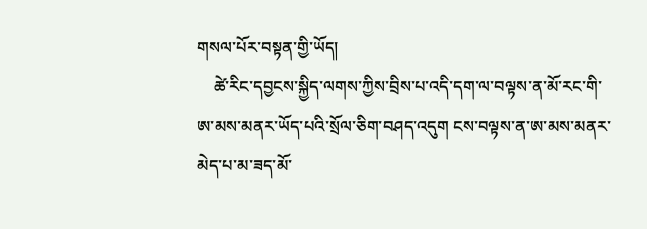གསལ་པོར་བསྟན་གྱི་ཡོད།
    ཚེ་རིང་དབྱངས་སྐྱིད་ལགས་ཀྱིས་བྲིས་པ་འདི་དག་ལ་བལྟས་ན་མོ་རང་གི་ཨ་མས་མནར་ཡོད་པའི་སྲོལ་ཅིག་བཤད་འདུག ངས་བལྟས་ན་ཨ་མས་མནར་མེད་པ་མ་ཟད་མོ་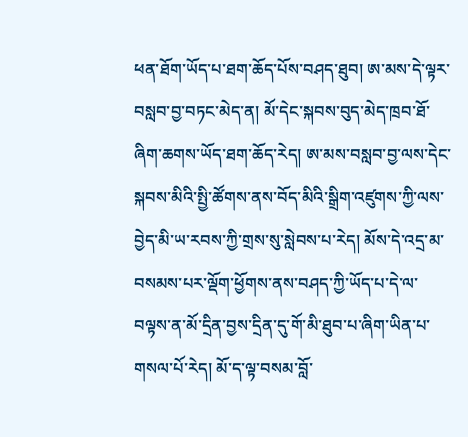ཕན་ཐོག་ཡོད་པ་ཐག་ཆོད་པོས་བཤད་ཐུབ། ཨ་མས་དེ་ལྟར་བསླབ་བྱ་བཏང་མེད་ན། མོ་དེང་སྐབས་བུད་མེད་ཁྲབ་ཐོ་ཞིག་ཆགས་ཡོད་ཐག་ཆོད་རེད། ཨ་མས་བསླབ་བྱ་ལས་དེང་སྐབས་མིའི་སྤྱི་ཚོགས་ནས་བོད་མིའི་སྒྲིག་འཛུགས་ཀྱི་ལས་བྱེད་མི་ཡ་རབས་ཀྱི་གྲས་སུ་སླེབས་པ་རེད། མོས་དེ་འདྲ་མ་བསམས་པར་ལྡོག་ཕྱོགས་ནས་བཤད་ཀྱི་ཡོད་པ་དེ་ལ་བལྟས་ན་མོ་དྲིན་བྱས་དྲིན་དུ་གོ་མི་ཐུབ་པ་ཞིག་ཡིན་པ་གསལ་པོ་རེད། མོ་ད་ལྟ་བསམ་བློ་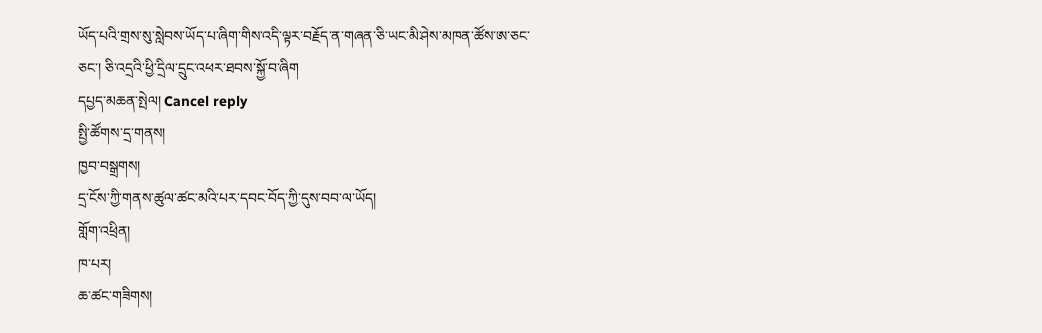ཡོད་པའི་གྲས་སུ་སླེབས་ཡོད་པ་ཞིག་གིས་འདི་ལྟར་བརྗོད་ན་གཞན་ཅི་ཡང་མི་ཤེས་མཁན་ཚོས་ཨ་ཅང་ཅང་། ཅི་འདྲའི་ཕྱི་དྲིལ་དྲུང་འཕར་ཐབས་སྐྱོ་བ་ཞིག
དཔྱད་མཆན་སྤེལ། Cancel reply
སྤྱི་ཚོགས་དྲ་གནས།
ཁྱབ་བསྒྲགས།
དྲ་ངོས་ཀྱི་གནས་ཚུལ་ཚང་མའི་པར་དབང་བོད་ཀྱི་དུས་བབ་ལ་ཡོད།
གློག་འཕྲིན།
ཁ་པར།
ཆ་ཚང་གཟིགས།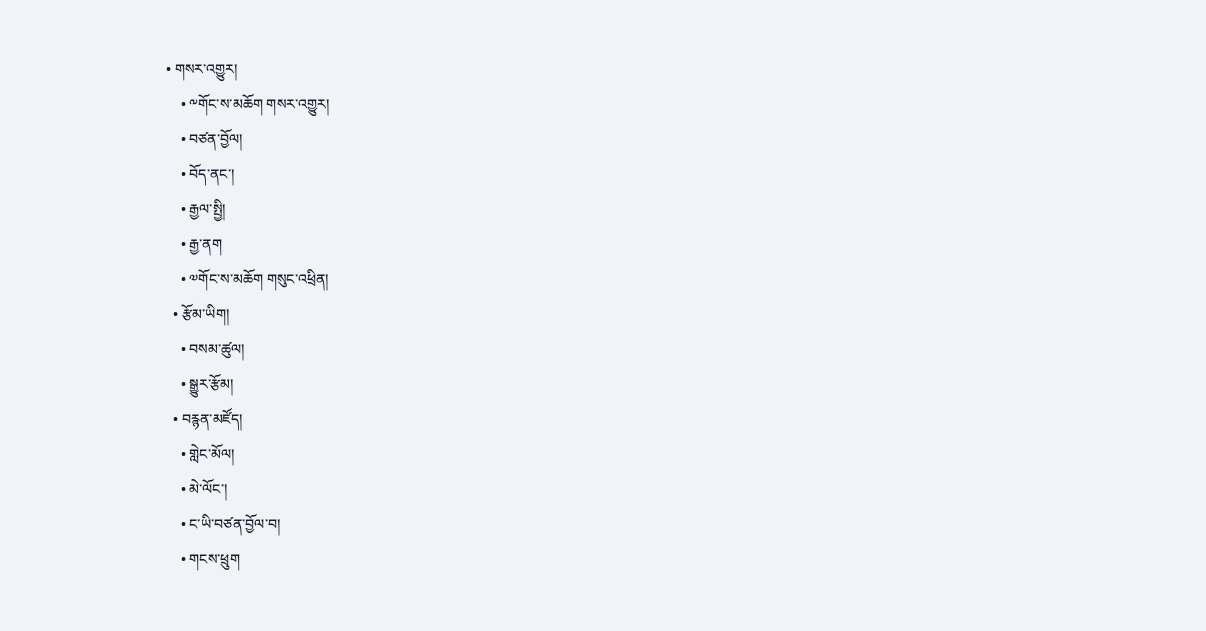• གསར་འགྱུར།
    • ༸གོང་ས་མཆོག གསར་འགྱུར།
    • བཙན་བྱོལ།
    • བོད་ནང་།
    • རྒྱལ་སྤྱི།
    • རྒྱ་ནག
    • ༧གོང་ས་མཆོག གསུང་འཕྲིན།
  • རྩོམ་ཡིག།
    • བསམ་ཚུལ།
    • སྒྱུར་རྩོམ།
  • བརྙན་མཛོད།
    • གླེང་མོལ།
    • མེ་ལོང་།
    • ང་ཡི་བཙན་བྱོལ་བ།
    • གངས་ཕྲུག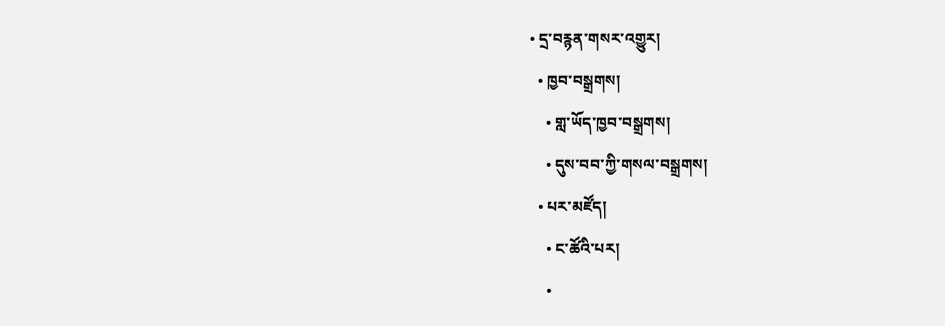• དྲ་བརྙན་གསར་འགྱུར།
  • ཁྱབ་བསྒྲགས།
    • གླ་ཡོད་ཁྱབ་བསྒྲགས།
    • དུས་བབ་ཀྱི་གསལ་བསྒྲགས།
  • པར་མཛོད།
    • ང་ཚོའི་པར།
    •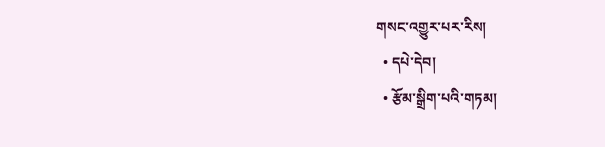གསང་འགྱུར་པར་རིས།
  • དཔེ་དེབ།
  • རྩོམ་སྒྲིག་པའི་གཏམ།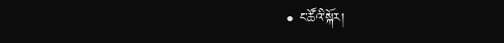• ང་ཚོའི་སྐོར།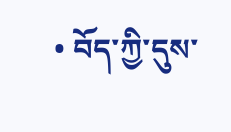• བོད་ཀྱི་དུས་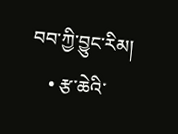བབ་ཀྱི་བྱུང་རིམ།
    • རྩ་ཆེའི་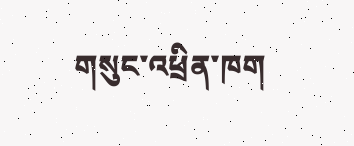གསུང་འཕྲིན་ཁག